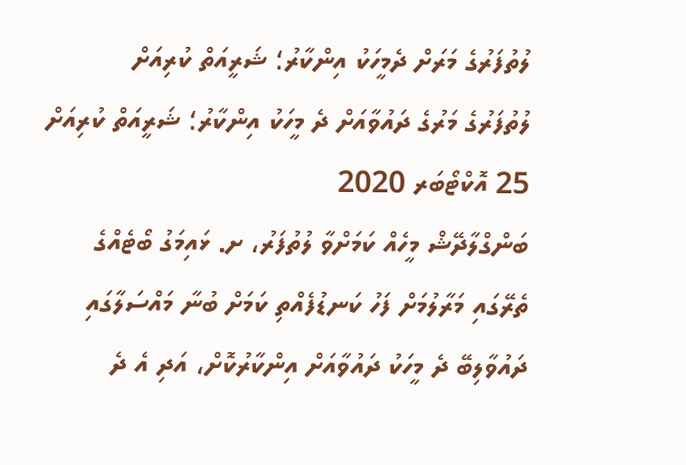ލުތުފަރުގެ މަރަށް ދެމީހަކު އިންކާރު؛ ޝަރީއަތް ކުރިއަށް
ލުތުފަރުގެ މަރުގެ ދައުވާއަށް ދެ މީހަކު އިންކާރު؛ ޝަރީއަތް ކުރިއަށް
25 އޮކްޓޯބަރ 2020
ބަންގްލާދޭޝް މީހެއް ކަމަށްވާ ލުތުފަރު، ށ. ޅައިމަގު ބޯޓެއްގެ ތެރޭގައި މަރާލުމަށް ފަހު ކަނޑުފެއްތި ކަމަށް ބުނާ މައްސަލާގައި ދައުވާލިބޭ ދެ މީހަކު ދައުވާއަށް އިންކާރުކޮށް، އަދި އެ ދެ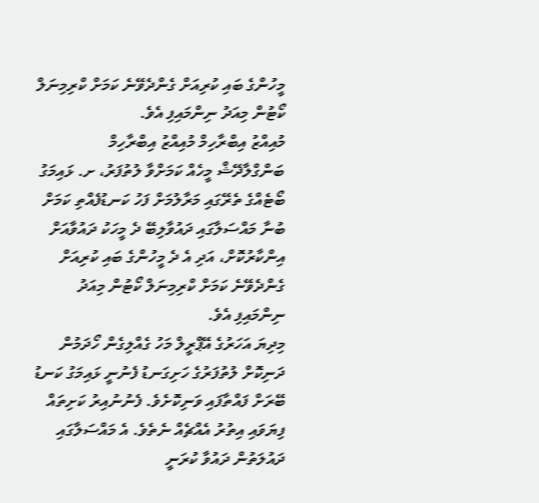މީހުންގެ ބައި ކުރިއަށް ގެންދެވޭނެ ކަމަށް ކްރިމިނަލް ކޯޓުން މިއަދު ނިންމައިފި އެވެ.
މުއިއްޒު އިބްރާހިމް މުއިއްޒު އިބްރާހިމް
ބަންގްލާދޭޝް މީހެއް ކަމަށްވާ ލުތުފަރު، ށ. ޅައިމަގު ބޯޓެއްގެ ތެރޭގައި މަރާލުމަށް ފަހު ކަނޑުފެއްތި ކަމަށް ބުނާ މައްސަލާގައި ދައުވާލިބޭ ދެ މީހަކު ދައުވާއަށް އިންކާރުކޮށް، އަދި އެ ދެ މީހުންގެ ބައި ކުރިއަށް ގެންދެވޭނެ ކަމަށް ކްރިމިނަލް ކޯޓުން މިއަދު ނިންމައިފި އެވެ.
މިދިޔަ އަހަރުގެ އޭޕްރީލް މަހު ގެއްލިގެން ހޯދަމުން ދަނިކޮށް ލުތުފަރުގެ ހަށިގަނޑު ފެނުނީ ޅައިމަގު ކަނޑު ބޭރަށް ފައްތާފައި ވަނިކޮށެވެ. ފެނުނުއިރު ކަށިތައް ފިޔަވައި އިތުރު އެއްޗެއް ނެތެވެ. އެ މައްސަލާގައި ދައުލަތުން ދައުވާ ކުރަނީ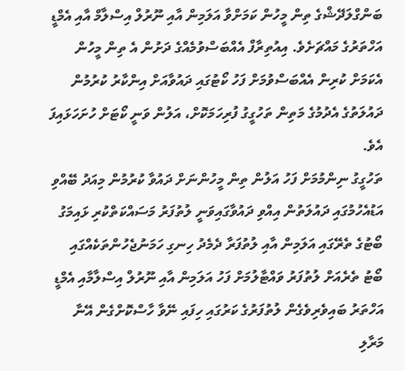ބަންގްލަދޭޝްގެ ތިން މީހުން ކަމަށްވާ އަލަމިން އާއި ނޫރުލް އިސްލާމް އާއި އެމްޑީ އަހްތަރުގެ މައްޗަށެވެ. އިއުތިރާފް އެއްބަސްވުމެއްގެ ދަށުން އެ ތިން މީހުން އެކަމަށް ކުރިން އެއްބަސްވުމަށް ފަހު ކޯޓުގައި ދައުވާއަށް އިންކާރު ކުރުމުން ދައުލަތުގެ އެދުމުގެ މަތިން ތަހުގީގު ފުރިހަމަކޮށް، އަލުން ވަނީ ކޯޓަށް ހުށަހަޅައިފަ އެވެ.
ތަހުގީގު ނިންމުމަށް ފަހު އަލުން ތިން މީހުންނަށް ދައުވާ ކުރުމުން މިއަދު ބޭއްވި އަޑުއެހުމުގައި ދައުލަތުން އިއްވި ދައުވާގައިވަނީ ލުތުފަރު މަސައްކަތްކުރި ޅައިމަގު ބޯޓުގެ ތެރޭގައި އަލަމިން އާއި ލުތުފަރާ ދެމެދު ހިނގި ހަމަނުޖެހުންތަކެއްގައި ބޯޓު ތެރެއަށް ލުތުފަރު ވައްޓާލުމަށް ފަހު އަލަމިން އާއި ނޫރުލް އިސްލާމާއި އެމްޑީ އަހްތަރު ބައިވެރިވެގެން ލުތުފަރުގެ ކަރުގައި ހިފައި ނޭވާ ހާސްކޮށްގެން އޭނާ މަރާލި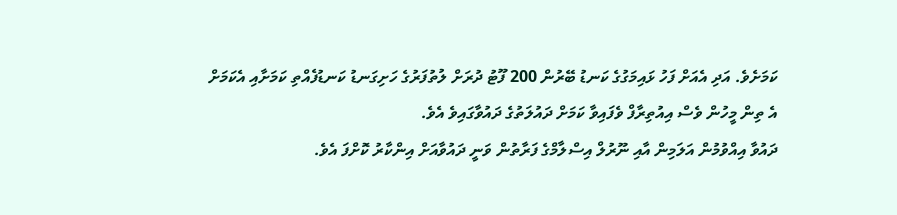ކަމަށެވެ. އަދި އެއަށް ފަހު ޅައިމަގުގެ ކަނޑު ބޭރުން 200 ފޫޓު ދުރަށް ލުތުފަރުގެ ހަށިގަނޑު ކަނޑުފެއްތި ކަމަށާއި އެކަމަށް އެ ތިން މީހުން ވެސް އިއުތިރާފް ވެފައިވާ ކަމަށް ދައުލަތުގެ ދައުވާގައިވެ އެވެ.
ދައުވާ އިއްވުމުން އަލަމިން އާއި ނޫރުލް އިސްލާމްގެ ފަރާތުން ވަނީ ދައުވާއަށް އިންކާރު ކޮށްފަ އެވެ.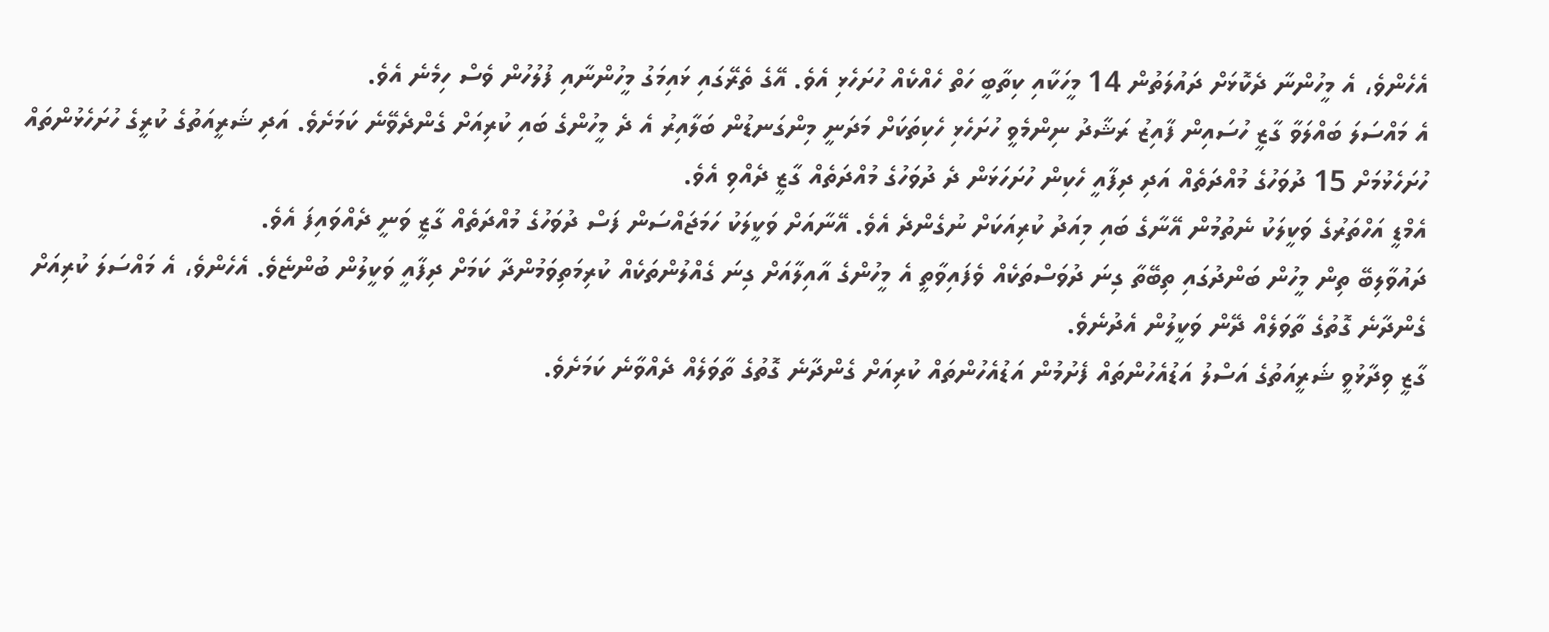އެހެންވެ، އެ މީހުންނާ ދެކޮޅަށް ދައުލަތުން 14 މީހަކާއި ކިތާބީ ހަތް ހެއްކެއް ހުށަހެޅި އެވެ. އޭގެ ތެރޭގައި ޅައިމަގު މީހުންނާއި ފުލުހުން ވެސް ހިމެނެ އެވެ.
އެ މައްސަލަ ބައްލަވާ ގާޒީ ހުސައިން ފާއިޒު ރަޝާދު ނިންމެވީ ހުށަހެޅި ހެކިތަކަށް މަދަނީ މިންގަނޑުން ބަލާއިރު އެ ދެ މީހުންގެ ބައި ކުރިއަށް ގެންދެވޭނެ ކަމަށެވެ. އަދި ޝަރީއަތުގެ ކުރީގެ ހުށަހެޅުންތައް ހުށަހެޅުމަށް 15 ދުވަހުގެ މުއްދަތެއް އަދި ދިފާއީ ހެކިން ހުށަހަޅަން ދެ ދުވަހުގެ މުއްދަތެއް ގާޒީ ދެއްވި އެވެ.
އެމްޑީ އަހްތަރުގެ ވަކީލަކު ނެތުމުން އޭނާގެ ބައި މިއަދު ކުރިއަކަށް ނުގެންދެ އެވެ. އޭނާއަށް ވަކީލަކު ހަމަޖައްސަން ފަސް ދުވަހުގެ މުއްދަތެއް ގާޒީ ވަނީ ދެއްވައިފަ އެވެ.
ދައުވާލިބޭ ތިން މީހުން ބަންދުގައި ތިބޭތާ ގިނަ ދުވަސްތަކެއް ވެފައިވާތީ އެ މީހުންގެ އާއިލާއަށް ގިނަ ގެއްލުންތަކެއް ކުރިމަތިވަމުންދާ ކަމަށް ދިފާއީ ވަކީލުން ބުންޏެވެ. އެހެންވެ، އެ މައްސަލަ ކުރިއަށް ގެންދާނެ ގޮތުގެ ތާވަލެއް ދޭން ވަކީލުން އެދުނެވެ.
ގާޒީ ވިދާޅުވީ ޝަރީއަތުގެ އަސްލު އަޑުއެހުންތައް ފެށުމުން އަޑުއެހުންތައް ކުރިއަށް ގެންދާނެ ގޮތުގެ ތާވަލެއް ދެއްވާނެ ކަމަށެވެ.